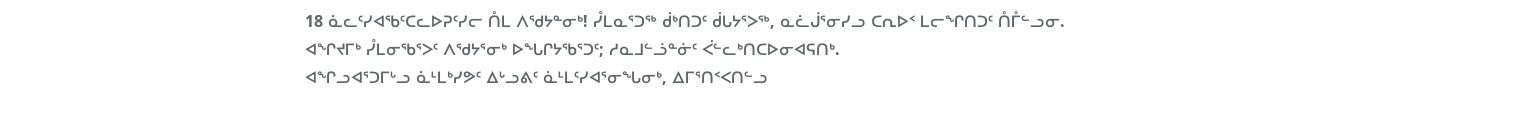18 ᓈᓚᑦᓯᐊᖃᑦᑕᓚᐅᕈᑦᓯᓕ ᑍᒪ ᐱᖁᔭᓐᓂᒃ! ᓮᒪᓇᕐᑐᖅ ᑰᒃᑎᑐᑦ ᑰᒐᔭᕐᐳᖅ, ᓇᓛᒎᕐᓂᓯᓗ ᑕᕆᐅᑉ ᒪᓕᖏᑎᑐᑦ ᑍᒤᓪᓗᓂ.
ᐊᖏᔪᒥᒃ ᓮᒪᓂᖃᕐᐳᑦ ᐱᖁᔭᕐᓂᒃ ᐅᖓᒋᔭᖃᕐᑐᑦ; ᓱᓇᒧᓪᓘᓐᓃᑦ ᐹᓪᓚᒃᑎᑕᐅᓂᐊᕋᑎᒃ.
ᐊᖏᓗᐊᕐᑐᒥᒡᓗ ᓈᒻᒪᒃᓯᕗᑦ ᐃᒡᓗᕕᑦ ᓈᒻᒪᑦᓯᐊᕐᓂᖓᓂᒃ, ᐃᒥᕐᑎᑉᐸᑎᓪᓗ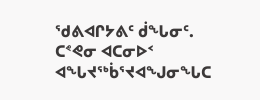ᖁᕕᐊᒋᔭᕕᑦ ᑰᖓᓂᑦ.
ᑕᕝᕙᓂ ᐊᑕᓂᐅᑉ ᐊᖓᔪᖅᑳᕐᔪᐊᖑᓂᖓᑕ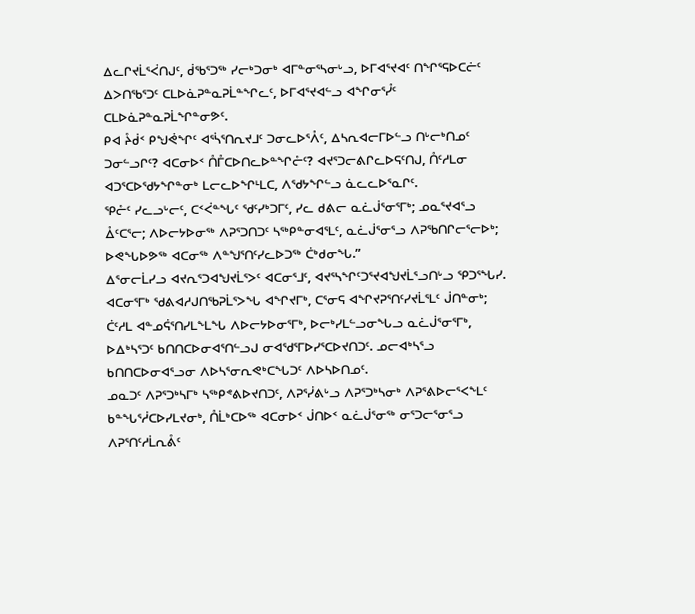ᐃᓚᒋᔪᒫᕐᐹᑎᒍᑦ, ᑰᖃᕐᑐᖅ ᓯᓕᒃᑐᓂᒃ ᐊᒥᓐᓂᕐᓴᓂᒡᓗ, ᐅᒥᐊᕐᔪᐊᑦ ᑎᖏᕐᕋᐅᑕᓖᑦ ᐃᐳᑎᖃᕐᑐᑦ ᑕᒪᐅᓈᕈᓐᓇᕈᒫᓐᖏᓚᑦ, ᐅᒥᐊᕐᔪᐊᓪᓗ ᐊᖏᓂᕐᓮᑦ ᑕᒪᐅᓈᕈᓐᓇᕈᒫᖏᓐᓂᕗᑦ.
ᑭᐊ ᔧᑰᑉ ᑭᖑᕚᖏᑦ ᐊᕐᓵᕐᑎᕆᔪᒧᑦ ᑐᓂᓚᐅᕐᐰᑦ, ᐃᓴᕆᐊᓕᒥᐅᓪᓗ ᑎᒡᓕᒃᑎᓄᑦ ᑐᓂᓪᓗᒋᑦ? ᐊᑕᓂᐅᑉ ᑍᒤᑕᐅᑎᓚᐅᓐᖏᓔᑦ? ᐊᔪᕐᑐᓕᕕᒋᓚᐅᕋᑦᑎᒍ, ᑍᑦᓱᒪᓂ ᐊᑐᕐᑕᐅᖁᔭᖏᓐᓂᒃ ᒪᓕᓚᐅᖏᒻᒪᑕ, ᐱᖁᔭᖏᓪᓗ ᓈᓚᓚᐅᕐᓇᒋᑦ.
ᕿᓔᑦ ᓯᓚᓗᒡᓕᑦ, ᑕᑉᐹᓐᖓᑦ ᖁᑦᓯᒃᑐᒥᑦ, ᓯᓚ ᑯᕕᓕ ᓇᓛᒎᕐᓂᕐᒥᒃ; ᓄᓇᕐᔪᐊᕐᓗ ᐂᑦᑕᕐᓕ; ᐱᐅᓕᔭᐅᓂᖅ ᐱᕈᕐᑐᑎᑐᑦ ᓴᖅᑭᓐᓂᐊᕐᒪᑦ, ᓇᓛᒎᕐᓂᕐᓗ ᐱᕈᖃᑎᒋᓕᕐᓕᐅᒃ; ᐅᕙᖓᐅᕗᖅ ᐊᑕᓂᖅ ᐱᓐᖑᕐᑎᑦᓯᓚᐅᑐᖅ ᑖᒃᑯᓂᖓ.”
ᐃᕐᓂᓕᒫᓯᓗ ᐊᔪᕆᕐᑐᐊᖑᔪᒫᕐᐳᑦ ᐊᑕᓂᕐᒧᑦ, ᐊᔪᕐᓴᖏᑦᑐᕐᔪᐊᖑᔪᒫᕐᓗᑎᒡᓗ ᕿᑐᕐᖓᓯ.
ᐊᑕᓂᕐᒥᒃ ᖁᕕᐊᓱᒍᑎᖃᕈᒫᕐᐳᖓ ᐊᖏᔪᒥᒃ, ᑕᕐᓂᕋ ᐊᖏᔪᕈᕐᑎᑦᓯᔪᒫᕐᒪᑦ ᒎᑎᓐᓂᒃ; ᑖᑦᓱᒪ ᐊᓐᓄᕌᕐᑎᓯᒪᖕᒪᖓ ᐱᐅᓕᔭᐅᓂᕐᒥᒃ, ᐅᓕᒃᓯᒪᓪᓗᓂᖓᓗ ᓇᓛᒎᕐᓂᕐᒥᒃ, ᐅᐃᒃᓴᕐᑐᑦ ᑲᑎᑎᑕᐅᓂᐊᕐᑎᓪᓗᒍ ᓂᐊᖁᕐᒥᐅᓯᕐᑕᐅᔪᑎᑐᑦ. ᓄᓕᐊᒃᓴᕐᓗ ᑲᑎᑎᑕᐅᓂᐊᕐᓗᓂ ᐱᐅᓴᕐᓂᕆᕙᒃᑕᖓᑐᑦ ᐱᐅᓴᐅᑎᓄᑦ.
ᓄᓇᑐᑦ ᐱᕈᕐᑐᒃᓴᒥᒃ ᓴᖅᑭᕝᕕᐅᔪᑎᑐᑦ, ᐱᕈᕐᓰᕕᒡᓗ ᐱᕈᕐᑐᒃᓴᓂᒃ ᐱᕈᕐᕕᐅᓕᕐᐸᖕᒪᑦ ᑲᓐᖓᕐᓲᑕᐅᓯᒪᔪᓂᒃ, ᑍᒫᒃᑕᐅᖅ ᐊᑕᓂᐅᑉ ᒎᑎᐅᑉ ᓇᓛᒎᕐᓂᖅ ᓂᕐᑐᓕᕐᓂᕐᓗ ᐱᕈᕐᑎᑦᓱᒫᕆᕔᑦ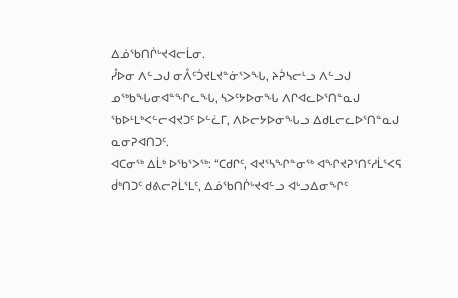ᐃᓅᖃᑎᒌᒡᔪᐊᓕᒫᓂ.
ᓮᐅᓂ ᐱᓪᓗᒍ ᓂᐰᑦᑑᔪᒪᔪᓐᓃᕐᐳᖓ, ᔨᕉᓴᓕᒻᓗ ᐱᓪᓗᒍ ᓄᖅᑲᖓᓂᐊᓐᖏᓚᖓ, ᓴᐳᑦᔭᐅᓂᖓ ᐱᒋᐊᓚᐅᕐᑎᓐᓇᒍ ᖃᐅᒻᒪᒃᐸᓪᓕᐊᔪᑐᑦ ᐅᓪᓛᒥ, ᐱᐅᓕᔭᐅᓂᖓᓗ ᐃᑯᒪᓕᓚᐅᕐᑎᓐᓇᒍ ᓇᓂᕈᐊᑎᑐᑦ.
ᐊᑕᓂᖅ ᐃᒫᒃ ᐅᖃᕐᐳᖅ: “ᑕᑯᒋᑦ, ᐊᔪᕐᓴᖏᓐᓂᖅ ᐊᖏᔪᕈᕐᑎᑦᓱᒫᕐᐸᕋ ᑰᒃᑎᑐᑦ ᑯᕕᓕᕈᒫᕐᒪᑦ, ᐃᓅᖃᑎᒌᒡᔪᐊᓪᓗ ᐊᒡᓗᐃᓂᖏᑦ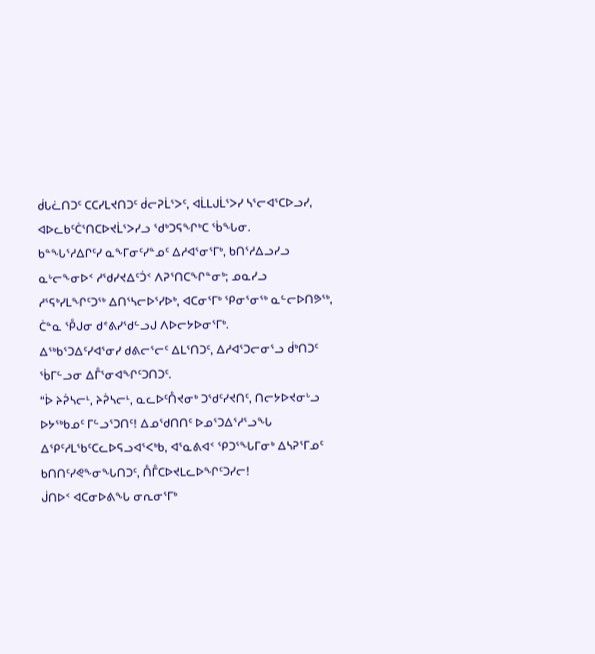ᑰᒐᓛᑎᑐᑦ ᑕᑕᓯᒪᔪᑎᑐᑦ ᑰᓕᕈᒫᕐᐳᑦ, ᐊᒫᒪᒍᒫᕐᐳᓯ ᓴᕐᓕᐊᕐᑕᐅᓗᓯ, ᐊᐅᓚᑲᑦᑖᕐᑎᑕᐅᔪᒫᕐᐳᓯᓗ ᖁᒃᑐᕋᖏᒃᑕ ᖄᖓᓂ.
ᑲᓐᖓᕐᓱᐃᒋᑦᓯ ᓇᖕᒥᓂᑦᓯᓐᓄᑦ ᐃᓱᐊᕐᓂᕐᒥᒃ, ᑲᑎᕐᓱᐃᓗᓯᓗ ᓇᒡᓕᖕᓂᐅᑉ ᓱᖁᓯᔪᐃᑦᑑᑉ ᐱᕈᕐᑎᑕᖏᓐᓂᒃ; ᓄᓇᓯᓗ ᓱᕐᕋᒃᓯᒪᖏᑦᑐᖅ ᐃᑎᕐᓴᓕᐅᕐᓯᐅᒃ, ᐊᑕᓂᕐᒥᒃ ᕿᓂᕐᓂᖅ ᓇᓪᓕᐅᑎᕗᖅ, ᑖᓐᓇ ᕾᒍᓂ ᑯᕝᕕᓯᖁᓪᓗᒍ ᐱᐅᓕᔭᐅᓂᕐᒥᒃ.
ᐃᖅᑲᕐᑐᐃᑦᓯᐊᕐᓂᓯ ᑯᕕᓕᕐᓕᑦ ᐃᒪᕐᑎᑐᑦ, ᐃᓱᐊᕐᑐᓕᓂᕐᓗ ᑰᒃᑎᑐᑦ ᖄᒥᓪᓗᓂ ᐃᒤᕐᓂᐊᖏᑦᑐᑎᑐᑦ.
“ᐆ ᔨᕉᓴᓕᒻ, ᔨᕉᓴᓕᒻ, ᓇᓚᐅᑦᑍᔪᓂᒃ ᑐᖁᑦᓯᔪᑎᑦ, ᑎᓕᔭᐅᔪᓂᒡᓗ ᐅᔭᖅᑲᓄᑦ ᒥᓪᓗᕐᑐᑎᑦ! ᐃᓄᖁᑎᑎᑦ ᐅᓄᕐᑐᐃᕐᓱᕐᓗᖓ ᐃᕿᑦᓱᒪᖃᑦᑕᓚᐅᕋᓗᐊᕐᐸᒃᑲ, ᐊᕐᓇᕕᐊᑉ ᕿᑐᕐᖓᒥᓂᒃ ᐃᓴᕈᕐᒥᓄᑦ ᑲᑎᑎᑦᓯᕙᖕᓂᖓᑎᑐᑦ, ᑍᒤᑕᐅᔪᒪᓚᐅᖏᑦᑐᓯᓕ!
ᒎᑎᐅᑉ ᐊᑕᓂᐅᕕᖓ ᓂᕆᓂᕐᒥᒃ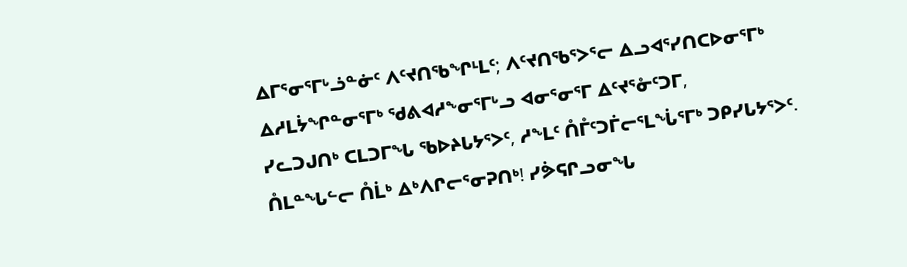ᐃᒥᕐᓂᕐᒥᒡᓘᓐᓃᑦ ᐱᑦᔪᑎᖃᖏᒻᒪᑦ; ᐱᑦᔪᑎᖃᕐᐳᕐᓕ ᐃᓗᐊᕐᓯᑎᑕᐅᓂᕐᒥᒃ ᐃᓱᒪᔮᖏᓐᓂᕐᒥᒃ ᖁᕕᐊᓱᖕᓂᕐᒥᒡᓗ ᐊᓂᕐᓂᕐᒥ ᐃᑦᔪᕐᓁᑦᑐᒥ,
ᓯᓚᑐᒍᑎᒃ ᑕᒪᑐᒥᖓ ᖃᐅᔨᒐᔭᕐᐳᑦ, ᓱᖕᒪᑦ ᑍᒤᑦᑐᒦᓕᕐᒪᖔᕐᒥᒃ ᑐᑭᓯᒐᔭᕐᐳᑦ.
ᑍᒪᓐᖓᓪᓕ ᑍᒫᒃ ᐃᒃᐱᒋᓕᕐᓂᕈᑎᒃ! ᓯᕘᕋᒋᓗᓂᖓ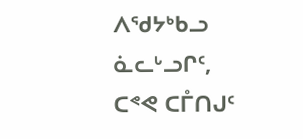ᐱᖁᔭᒃᑲᓗ ᓈᓚᒡᓗᒋᑦ, ᑕᕝᕙ ᑕᒤᑎᒍᑦ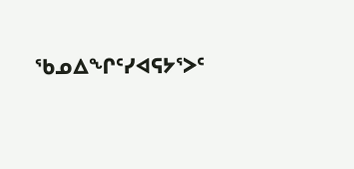ᖃᓄᐃᖏᑦᓯᐊᕋᔭᕐᐳᑦ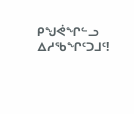ᑭᖑᕚᖏᓪᓗ ᐃᓱᖃᖏᑦᑐᒧᑦ!